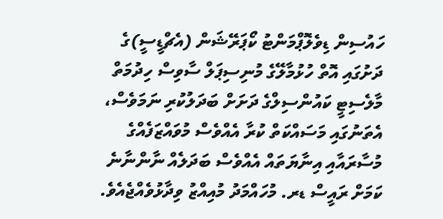ހައުސިން ޑިވެލޮޕްމަންޓު ކޯޕަރޭޝަން (އެޗްޑީސީ)ގެ ދަށުގައި އޮތް ހުޅުމާލޭގެ މުނިސިޕަލް ސާވިސް ހިދުމަތް މާލެސިޓީ ކައުންސިލްގެ ދަށަށް ބަދަލުކުރި ނަމަވެސް، އެތަނުގައި މަސައްކަތް ކުރާ އެއްވެސް މުވައްޒަފެއްގެ މުސާރައާއި އިނާޔަތައް އެއްވެސް ބަދަލެއް ނާންނާނެ ކަމަށް ރައީސް ޑރ. މުހައްމަދު މުއިއްޒު ވިދާޅުވެއްޖެއެވެ.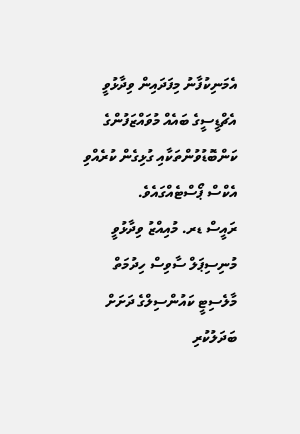އެމަނިކުފާނު މިފަދައިން ވިދާޅުވީ އެޗްޑީސީގެ ބައެއް މުވައްޒަފުންގެ ކަންބޮޑުވުންތަކާއި ގުޅިގެން ކުރެއްވި އެކްސް ޕޯސްޓެއްގައެވެ.
ރައީސް ޑރ. މުއިއްޒު ވިދާޅުވީ މުނިސިޕަލް ސާވިސް ހިދުމަތް މާލެސިޓީ ކައުންސިލްގެ ދަށަށް ބަދަލުކުރި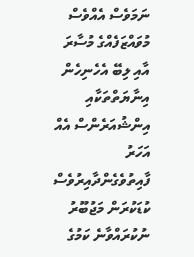ނަމަވެސް އެއްވެސް މުވައްޒަފެއްގެ މުސާރަ އާއި ލިބޭ އެހެނިހެން އިނާޔަތްތަކާއި އިންޝުއަރެންސް އެއް އަހަރު ފާއިތުވެގެންދާއިރުވެސް ކުޑަކުރަން މަޖުބޫރު ނުކުރައްވާނެ ކަމުގެ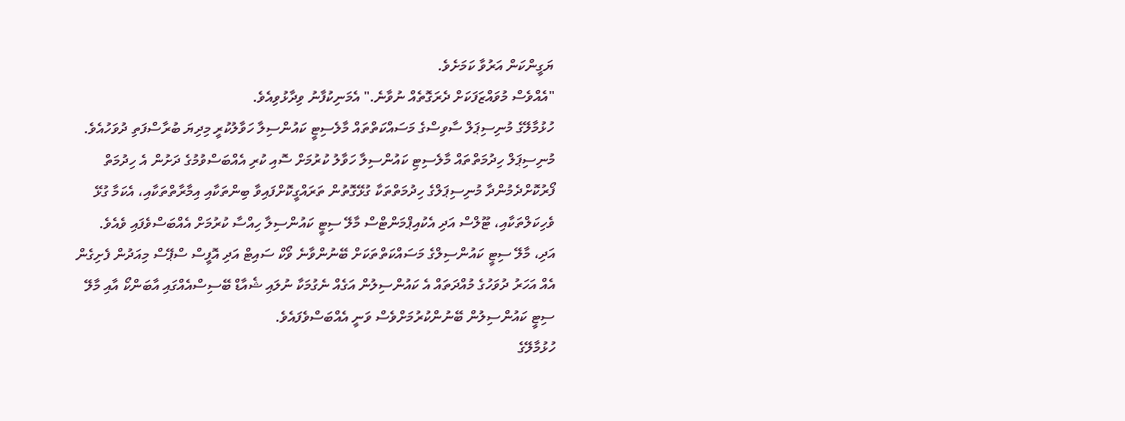ޔަގީންކަން އަރުވާ ކަމަށެވެ.
"އެއްވެސް މުވައްޒަފަކަށް ދެރަގޮތެއް ނުވާނެ." އެމަނިކުފާނު ވިދާޅުވިއެވެ.
ހުޅުމާލޭގެ މުނިސިޕަލް ސާވިސްގެ މަސައްކަތްތައް މާލެސިޓީ ކައުންސިލާ ހަވާލުކުރީ މިދިޔަ ބުރާސްފަތި ދުވަހުއެވެ.
މުނިސިޕަލް ހިދުމަތްތައް މާލެސިޓި ކައުންސިލާ ހަވާލު ކުރުމަށް ސޮއި ކުރި އެއްބަސްވުމުގެ ދަށުން އެ ހިދުމަތް ފޯރުކޮށްދެމުންދާ މުނިސިޕަލްގެ ހިދުމަތްތަކާ ގުޅޭގޮތުން ތަރައްގީކޮށްފައިވާ ބިންތަކާއި އިމާރާތްތަކާއި، އެކަމާ ގުޅޭ ވެހިކަލްތަކާއި، ޓޫލްސް އަދި އެކުއިޕްމަންޓްސް މާލޭ ސިޓީ ކައުންސިލާ ހިއްސާ ކުރުމަށް އެއްބަސްވެފައި ވެއެވެ.
އަދި، މާލޭ ސިޓީ ކައުންސިލްގެ މަސައްކަތްތަކަށް ބޭނުންވާނެ ވޯކް ސައިޓް އަދި އޮފީސް ސްޕޭސް މިއަދުން ފެށިގެން އެއް އަހަރު ދުވަހުގެ މުއްދަތައް އެ ކައުންސިލުން އަގެއް ނެގުމަކާ ނުލައި ޝެއާޑް ބޭސިސްއެއްގައި އާބަންކޯ އާއި މާލޭ ސިޓީ ކައުންސިލުން ބޭނުންކުރުމަށްވެސް ވަނީ އެއްބަސްވެފައެވެ.
ހުޅުމާލޭގެ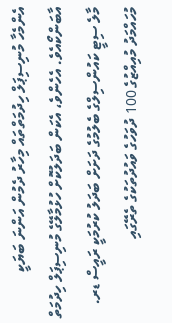އެންމެހާ މުނިސިޕަލް ހިދުމަތްތައް މިހާރު ދެމުން އަންނަ ބަޔަކީ އާބަންކޯއެވެ. އެހެންވެ، އެކަން ބަދަލުކޮށް ހުޅުމާލޭގެ މުނިސިޕަލް ހިދުމަތް މާލެ ސިޓީ ކައުންސިލްގެ ބެލުމުގެ ދަށަށް ބަދަލު ކުރުމަކީ ރައީސް ޑރ. މުހައްމަދު މުއިއްޒުގެ 100 ދުވަހުގެ ވައުދުތަކުގެ ތެރޭގައި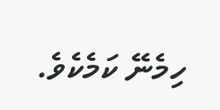ހިމެނޭ ކަމެކެވެ.